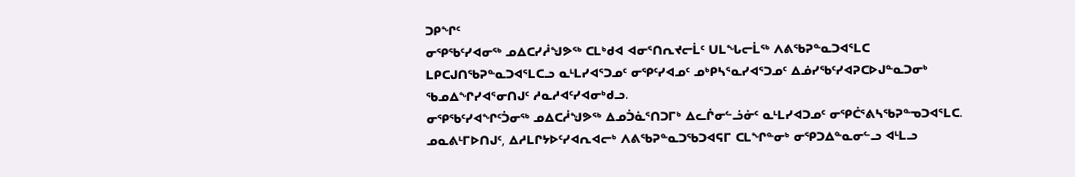ᑐᑭᖏᑦ
ᓂᕿᖃᑦᓯᐊᓂᖅ ᓄᐃᑕᓯᓲᖑᕗᖅ ᑕᒪᒃᑯᐊ ᐊᓂᕐᑎᕆᔪᓕᒫᑦ ᑌᒪᖓᓕᒫᖅ ᐱᕕᖃᕈᓐᓇᑐᐊᕐᒪᑕ ᒪᑭᑕᒍᑎᖃᕈᓐᓇᑐᐊᕐᒪᑕᓗ ᓇᒻᒪᓯᐊᕐᑐᓄᑦ ᓂᕿᑦᓯᐊᓄᑦ ᓄᒃᑭᓴᕐᓇᓯᐊᕐᑐᓄᑦ ᐃᓅᓯᖃᑦᓯᐊᕈᑕᐅᒍᓐᓇᑐᓂᒃ ᖃᓄᐃᖏᓯᐊᕐᓂᑎᒍᑦ ᓱᓇᓱᐊᑦᓯᐊᓂᒃᑯᓗ.
ᓂᕿᖃᑦᓯᐊᖏᑦᑑᓂᖅ ᓄᐃᑕᓲᖑᕗᖅ ᐃᓄᑑᓈᕐᑎᑐᒥᒃ ᐃᓚᒌᓂᓪᓘᓃᑦ ᓇᒻᒪᓯᐊᑐᓄᑦ ᓂᕿᑖᕐᕕᓴᖃᕈᓐᓀᑐᐊᕐᒪᑕ.
ᓄᓇᕕᒻᒥᐅᑎᒍᑦ, ᐃᓱᒪᒋᔭᐅᑦᓯᐊᕆᐊᓕᒃ ᐱᕕᖃᕈᓐᓇᑐᖃᑐᐊᕋᒥ ᑕᒪᖏᓐᓂᒃ ᓂᕿᑐᐃᓐᓇᓂᓪᓗ ᐊᒻᒪᓗ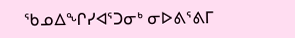ᖃᓄᐃᖏᓯᐊᕐᑐᓂᒃ ᓂᐅᕕᕐᕕᒥ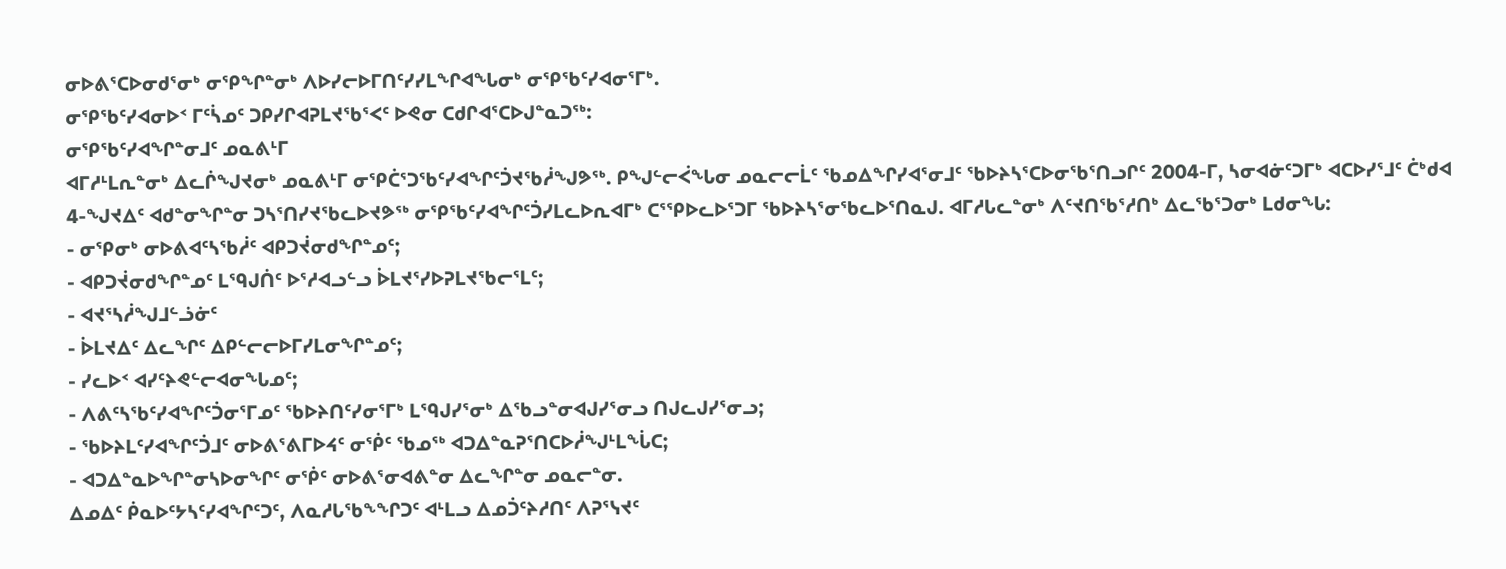ᓂᐅᕕᕐᑕᐅᓂᑯᕐᓂᒃ ᓂᕿᖏᓐᓂᒃ ᐱᐅᓯᓕᐅᒥᑎᑦᓯᓯᒪᖏᐊᖓᓂᒃ ᓂᕿᖃᑦᓯᐊᓂᕐᒥᒃ.
ᓂᕿᖃᑦᓯᐊᓂᐅᑉ ᒥᑦᓵᓄᑦ ᑐᑭᓯᒋᐊᕈᒪᔪᖃᕐᐸᑦ ᐅᕙᓂ ᑕᑯᒋᐊᕐᑕᐅᒍᓐᓇᑐᖅ:
ᓂᕿᖃᑦᓯᐊᖏᓐᓂᒧᑦ ᓄᓇᕕᒻᒥ
ᐊᒥᓱᒻᒪᕆᓐᓂᒃ ᐃᓚᒌᖑᔪᓂᒃ ᓄᓇᕕᒻᒥ ᓂᕿᑖᕐᑐᖃᑦᓯᐊᖏᑦᑑᔪᖃᓲᖑᕗᖅ. ᑭᖑᓪᓕᐹᖓᓂ ᓄᓇᓕᓕᒫᑦ ᖃᓄᐃᖏᓯᐊᕐᓂᒧᑦ ᖃᐅᔨᓴᕐᑕᐅᓂᖃᕐᑎᓗᒋᑦ 2004-ᒥ, ᓴᓂᐊᓃᑦᑐᒥᒃ ᐊᑕᐅᓯᕐᒧᑦ ᑖᒃᑯᐊ 4-ᖑᔪᐃᑦ ᐊᑯᓐᓂᖏᓐᓂ ᑐᓴᕐᑎᓯᔪᖃᓚᐅᔪᕗᖅ ᓂᕿᖃᑦᓯᐊᖏᑦᑑᓯᒪᓚᐅᕆᐊᒥᒃ ᑕᕐᕿᐅᓚᐅᕐᑐᒥ ᖃᐅᔨᓴᕐᓂᖃᓚᐅᕐᑎᓇᒍ. ᐊᒥᓱᒐᓚᓐᓂᒃ ᐱᑦᔪᑎᖃᕐᓱᑎᒃ ᐃᓚᖃᕐᑐᓂᒃ ᒪᑯᓂᖓ:
- ᓂᕿᓂᒃ ᓂᐅᕕᐊᑦᓴᖃᓲᑦ ᐊᑭᑐᔫᓂᑯᖏᓐᓄᑦ;
- ᐊᑭᑐᔫᓂᑯᖏᓐᓄᑦ ᒪᙯᒍᑏᑦ ᐅᕐᓱᐊᓗᓪᓗ ᐆᒪᔪᕐᓯᐅᕈᒪᔪᖃᓕᕐᒪᑦ;
- ᐊᔪᕐᓴᓲᖑᒧᓪᓘᓃᑦ
- ᐆᒪᔪᐃᑦ ᐃᓚᖏᑦ ᐃᑭᓪᓕᓕᐅᒥᓯᒪᓂᖏᓐᓄᑦ;
- ᓯᓚᐅᑉ ᐊᓯᑦᔨᕙᓪᓕᐊᓂᖓᓄᑦ;
- ᐱᕕᑦᓴᖃᑦᓯᐊᖏᑦᑑᓂᕐᒥᓄᑦ ᖃᐅᔨᑎᑦᓯᓂᕐᒥᒃ ᒪᙯᒍᓯᕐᓂᒃ ᐃᖃᓗᓐᓂᐊᒍᓯᕐᓂᓗ ᑎᒍᓚᒍᓯᕐᓂᓗ;
- ᖃᐅᔨᒪᑦᓯᐊᖏᑦᑑᒧᑦ ᓂᐅᕕᕐᕕᒥᐅᔦᑦ ᓂᖀᑦ ᖃᓄᖅ ᐊᑐᐃᓐᓇᕈᕐᑎᑕᐅᓲᖑᒻᒪᖔᑕ;
- ᐊᑐᐃᓐᓇᐅᖏᓐᓂᓴᐅᓂᖏᑦ ᓂᖀᑦ ᓂᐅᕕᕐᓂᐊᕕᓐᓂ ᐃᓚᖏᓐᓂ ᓄᓇᓕᓐᓂ.
ᐃᓄᐃᑦ ᑮᓇᐅᑦᔭᓴᑦᓯᐊᖏᑦᑐᑦ, ᐱᓇᓱᒐᖃᖕᖏᑐᑦ ᐊᒻᒪᓗ ᐃᓄᑑᑦᔨᓱᑎᑦ ᐱᕈᕐᓭᔪᑦ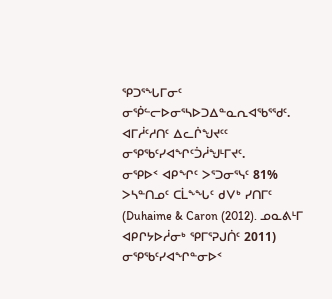ᕿᑐᕐᖓᒥᓂᑦ ᓂᖀᓪᓕᐅᓂᕐᓴᐅᑐᐃᓐᓇᕆᐊᖃᕐᖁᑦ. ᐊᒥᓲᑦᓱᑎᑦ ᐃᓚᒌᖑᔪᑦᑦ ᓂᕿᖃᑦᓯᐊᖏᑦᑑᓲᖑᒻᒥᔪᑦ.
ᓂᕿᐅᑉ ᐊᑭᖏᑦ ᐳᕐᑐᓂᕐᓭᑦ 81% ᐳᓴᓐᑎᓄᑦ ᑕᒫᖕᖓᑦ ᑯᐯᒃ ᓯᑎᒥᑦ (Duhaime & Caron (2012). ᓄᓇᕕᒻᒥ ᐊᑭᒋᔭᐅᓲᓂᒃ ᕿᒥᕐᕈᒍᑏᑦ 2011)
ᓂᕿᖃᑦᓯᐊᖏᓐᓂᐅᑉ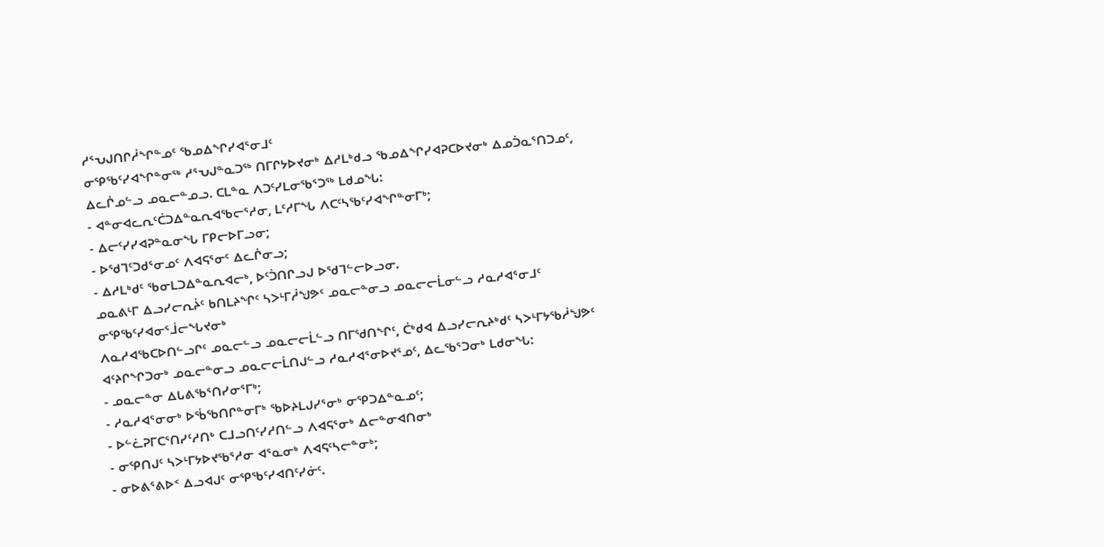ᓱᕐᕃᒍᑎᒋᓲᖏᓐᓄᑦ ᖃᓄᐃᖏᓯᐊᕐᓂᒧᑦ
ᓂᕿᖃᑦᓯᐊᖏᓐᓂᖅ ᓱᕐᕃᒍᓐᓇᑐᖅ ᑎᒥᒋᔭᐅᔪᓂᒃ ᐃᓱᒪᒃᑯᓗ ᖃᓄᐃᖏᓯᐊᕈᑕᐅᔪᓂᒃ ᐃᓄᑑᓇᕐᑎᑐᓄᑦ, ᐃᓚᒌᓄᓪᓗ ᓄᓇᓕᓐᓄᓗ. ᑕᒪᓐᓇ ᐱᑐᑦᓯᒪᓂᖃᕐᑐᖅ ᒪᑯᓄᖓ:
- ᐊᓐᓂᐊᓚᕆᑦᑖᑐᐃᓐᓇᕆᐊᖃᓕᕐᓱᓂ, ᒪᑦᓱᒥᖓ ᐱᑕᑦᓴᖃᑦᓯᐊᖏᓐᓂᒥᒃ;
- ᐃᓕᑦᓯᓯᐊᕈᓐᓇᓂᖓ ᒥᑭᓕᐅᒥᓗᓂ;
- ᐅᖁᒣᑦᑐᑯᕐᓂᓄᑦ ᐱᐊᕋᕐᓂᑦ ᐃᓚᒌᓂᓗ;
- ᐃᓱᒪᒃᑯᑦ ᖃᓂᒪᑐᐃᓐᓇᕆᐊᓕᒃ, ᐅᑦᑑᑎᒋᓗᒍ ᐅᖁᒣᓪᓕᐅᓗᓂ.
ᓄᓇᕕᒻᒥ ᐃᓗᓯᓕᕆᔩᑦ ᑲᑎᒪᔨᖏᑦ ᓴᐳᒻᒥᓲᖑᕗᑦ ᓄᓇᓕᓐᓂᓗ ᓄᓇᓕᓕᒫᓂᓪᓗ ᓱᓇᓱᐊᕐᓂᒧᑦ ᓂᕿᖃᑦᓯᐊᓂᕐᒨᓕᖓᔪᓂᒃ
ᐱᓇᓱᐊᖃᑕᐅᑎᓪᓗᒋᑦ ᓄᓇᓕᓪᓗ ᓄᓇᓕᓕᒫᓪᓗ ᑎᒥᖁᑎᖏᑦ, ᑖᒃᑯᐊ ᐃᓗᓯᓕᕆᔨᒃᑯᑦ ᓴᐳᒻᒥᔭᖃᓲᖑᕗᑦ ᐊᑦᔨᒋᖏᑐᓂᒃ ᓄᓇᓕᓐᓂᓗ ᓄᓇᓕᓕᒫᑎᒍᓪᓗ ᓱᓇᓱᐊᕐᓂᐅᔪᕐᓄᑦ, ᐃᓚᖃᕐᑐᓂᒃ ᒪᑯᓂᖓ:
- ᓄᓇᓕᓐᓂ ᐃᒐᕕᖃᕐᑎᓯᓂᕐᒥᒃ;
- ᓱᓇᓱᐊᕐᓂᓂᒃ ᐅᖄᖃᑎᒋᓐᓂᒥᒃ ᖃᐅᔨᒪᒍᓯᕐᓂᒃ ᓂᕿᑐᐃᓐᓇᓄᑦ;
- ᐅᓪᓛᕈᒥᑕᕐᑎᓯᑦᓱᑎᒃ ᑕᒧᓗᑎᑦᓯᓱᑎᓪᓗ ᐱᐊᕋᕐᓂᒃ ᐃᓕᓐᓂᐊᑎᓂᒃ
- ᓂᕿᑎᒍᑦ ᓴᐳᒻᒥᔭᐅᔪᖃᕐᓱᓂ ᐊᕐᓇᓂᒃ ᐱᐊᕋᑦᓴᓕᓐᓂᒃ;
- ᓂᐅᕕᕐᕕᐅᑉ ᐃᓗᐊᒍᑦ ᓂᕿᖃᑦᓯᐊᑎᑦᓯᓃᑦ.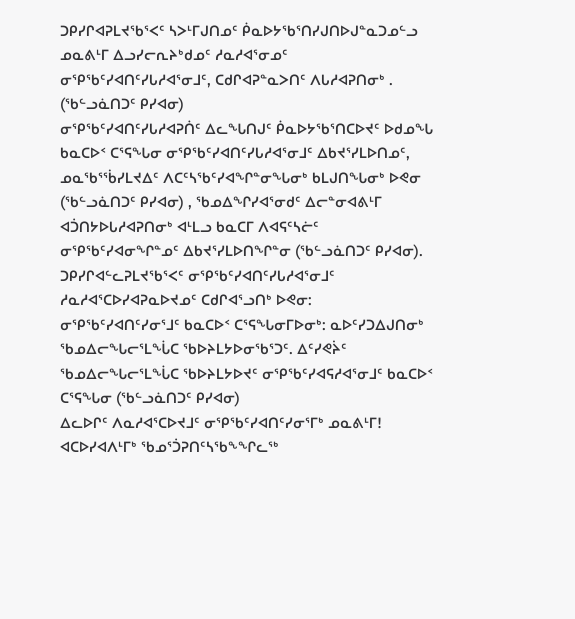ᑐᑭᓯᒋᐊᕈᒪᔪᖃᕐᐸᑦ ᓴᐳᒻᒥᒍᑎᓄᑦ ᑮᓇᐅᔭᖃᕐᑎᓯᒍᑎᐅᒍᓐᓇᑐᓄᓪᓗ ᓄᓇᕕᒻᒥ ᐃᓗᓯᓕᕆᔨᒃᑯᓄᑦ ᓱᓇᓱᐊᕐᓂᓄᑦ ᓂᕿᖃᑦᓯᐊᑎᑦᓯᒐᓱᐊᕐᓂᒧᑦ, ᑕᑯᒋᐊᕈᓐᓇᐳᑎᑦ ᐱᒐᓱᐊᕈᑎᓂᒃ . (ᖃᓪᓗᓈᑎᑐᑦ ᑭᓯᐊᓂ)
ᓂᕿᖃᑦᓯᐊᑎᑦᓯᒐᓱᐊᕈᑏᑦ ᐃᓚᖓᑎᒍᑦ ᑮᓇᐅᔭᖃᕐᑎᑕᐅᔪᑦ ᐅᑯᓄᖓ ᑲᓇᑕᐅᑉ ᑕᕐᕋᖓᓂ ᓂᕿᖃᑦᓯᐊᑎᑦᓯᒐᓱᐊᕐᓂᒧᑦ ᐃᑲᔪᕐᓯᒪᐅᑎᓄᑦ, ᓄᓇᖃᕐᖄᓯᒪᔪᐃᑦ ᐱᑕᑦᓴᖃᑦᓯᐊᖏᓐᓂᖓᓂᒃ ᑲᒪᒍᑎᖓᓂᒃ ᐅᕙᓂ (ᖃᓪᓗᓈᑎᑐᑦ ᑭᓯᐊᓂ) , ᖃᓄᐃᖏᓯᐊᕐᓂᑯᑦ ᐃᓕᓐᓂᐊᕕᒻᒥ ᐊᑑᑎᔭᐅᒐᓱᐊᕈᑎᓂᒃ ᐊᒻᒪᓗ ᑲᓇᑕᒥ ᐱᐊᕋᑦᓴᓖᑦ ᓂᕿᖃᑦᓯᐊᓂᖏᓐᓄᑦ ᐃᑲᔪᕐᓯᒪᐅᑎᖏᓐᓂ (ᖃᓪᓗᓈᑎᑐᑦ ᑭᓯᐊᓂ).
ᑐᑭᓯᒋᐊᓪᓚᕈᒪᔪᖃᕐᐸᑦ ᓂᕿᖃᑦᓯᐊᑎᑦᓯᒐᓱᐊᕐᓂᒧᑦ ᓱᓇᓱᐊᕐᑕᐅᓯᐊᕈᓇᐅᔪᓄᑦ ᑕᑯᒋᐊᕐᓗᑎᒃ ᐅᕙᓂ:
ᓂᕿᖃᑦᓯᐊᑎᑦᓯᓂᕐᒧᑦ ᑲᓇᑕᐅᑉ ᑕᕐᕋᖓᓂᒥᐅᓂᒃ: ᓇᐅᑦᓯᑐᐃᒍᑎᓂᒃ ᖃᓄᐃᓕᖓᓕᕐᒪᖔᑕ ᖃᐅᔨᒪᔭᐅᓂᖃᕐᑐᑦ. ᐃᑦᓯᕙᔩᑦ ᖃᓄᐃᓕᖓᓕᕐᒪᖔᑕ ᖃᐅᔨᒪᔭᐅᔪᑦ ᓂᕿᖃᑦᓯᐊᕋᓱᐊᕐᓂᒧᑦ ᑲᓇᑕᐅᑉ ᑕᕐᕋᖓᓂ (ᖃᓪᓗᓈᑎᑐᑦ ᑭᓯᐊᓂ)
ᐃᓚᐅᒋᑦ ᐱᓇᓱᐊᕐᑕᐅᔪᒧᑦ ᓂᕿᖃᑦᓯᐊᑎᑦᓯᓂᕐᒥᒃ ᓄᓇᕕᒻᒥ!
ᐊᑕᐅᓯᐊᐱᒻᒥᒃ ᖃᓄᕐᑑᕈᑎᑦᓴᖃᖕᖏᓚᖅ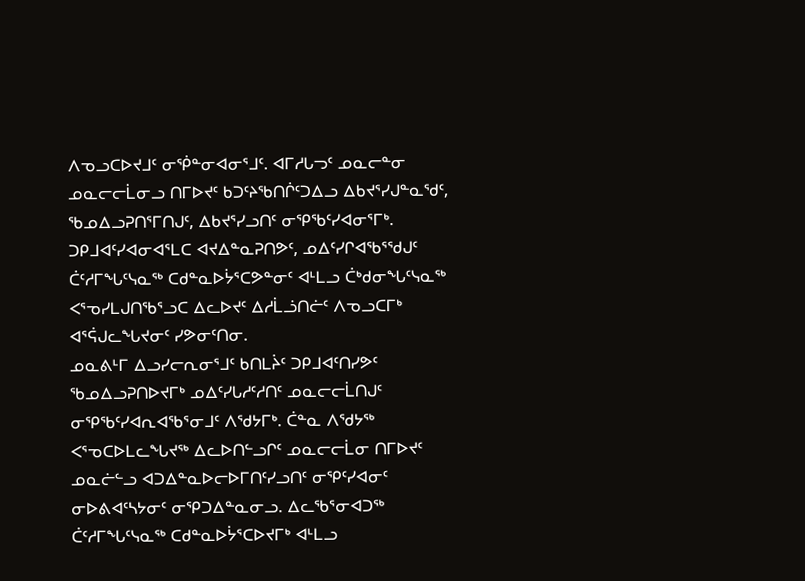ᐱᓀᓗᑕᐅᔪᒧᑦ ᓂᖀᓐᓂᐊᓂᕐᒧᑦ. ᐊᒥᓱᒐᓓᑦ ᓄᓇᓕᓐᓂ ᓄᓇᓕᓕᒫᓂᓗ ᑎᒥᐅᔪᑦ ᑲᑐᑦᔨᖃᑎᒌᑦᑐᐃᓗ ᐃᑲᔪᕐᓯᒍᓐᓇᖁᑦ, ᖃᓄᐃᓗᕈᑎᕐᒥᑎᒍᑦ, ᐃᑲᔪᕐᓯᓗᑎᑦ ᓂᕿᖃᑦᓯᐊᓂᕐᒥᒃ. ᑐᑭᒧᐊᑦᓯᐊᓂᐊᕐᒪᑕ ᐊᔪᐃᓐᓇᕈᑎᕗᑦ, ᓄᐃᑦᓯᒋᐊᖃᕐᖁᒍᑦ ᑖᑦᓱᒥᖓᑦᓭᓇᖅ ᑕᑯᓐᓇᐅᔮᕐᑕᕗᓐᓂᑦ ᐊᒻᒪᓗ ᑖᒃᑯᓂᖓᑦᓭᓇᖅ ᐸᕐᓀᓯᒪᒍᑎᖃᕐᓗᑕ ᐃᓚᐅᔪᑦ ᐃᓱᒫᓘᑎᓖᑦ ᐱᓀᓗᑕᒥᒃ ᐊᕐᕌᒍᓚᖓᔪᓂᑦ ᓯᕗᓂᑦᑎᓂ.
ᓄᓇᕕᒻᒥ ᐃᓗᓯᓕᕆᓂᕐᒧᑦ ᑲᑎᒪᔩᑦ ᑐᑭᒧᐊᑦᑎᓯᕗᑦ ᖃᓄᐃᓗᕈᑎᐅᔪᒥᒃ ᓄᐃᑦᓯᒐᓱᑦᓱᑎᑦ ᓄᓇᓕᓕᒫᑎᒍᑦ ᓂᕿᖃᑦᓯᐊᕆᐊᖃᕐᓂᒧᑦ ᐱᖁᔭᒥᒃ. ᑖᓐᓇ ᐱᖁᔭᖅ ᐸᕐᓀᑕᐅᒪᓚᖓᔪᖅ ᐃᓚᐅᑎᓪᓗᒋᑦ ᓄᓇᓕᓕᒫᓂ ᑎᒥᐅᔪᑦ ᓄᓇᓖᓪᓗ ᐊᑐᐃᓐᓇᐅᓕᐅᒥᑎᑦᓯᓗᑎᑦ ᓂᕿᑦᓯᐊᓂᑦ ᓂᐅᕕᐊᑦᓴᔭᓂᑦ ᓂᕿᑐᐃᓐᓇᓂᓗ. ᐃᓚᖃᕐᓂᐊᑐᖅ ᑖᑦᓱᒥᖓᑦᓭᓇᖅ ᑕᑯᓐᓇᐅᔮᕐᑕᐅᔪᒥᒃ ᐊᒻᒪᓗ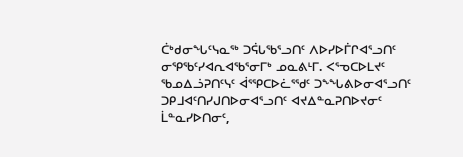ᑖᒃᑯᓂᖓᑦᓭᓇᖅ ᑐᕌᒐᖃᕐᓗᑎᑦ ᐱᐅᓯᐅᒦᒋᐊᕐᓗᑎᑦ ᓂᕿᖃᑦᓯᐊᕆᐊᖃᕐᓂᒥᒃ ᓄᓇᕕᒻᒥ. ᐸᕐᓀᑕᐅᒪᔪᑦ ᖃᓄᐃᓘᕈᑎᑦᓭᑦ ᐋᕐᕿᑕᐅᓛᕐᖁᑦ ᑐᖕᖓᕕᐅᓂᐊᕐᓗᑎᑦ ᑐᑭᒧᐊᑦᑎᓯᒍᑎᐅᓂᐊᕐᓗᑎᑦ ᐊᔪᐃᓐᓇᕈᑎᐅᔪᓂᑦ ᒫᓐᓇᓯᐅᑎᓂᑦ,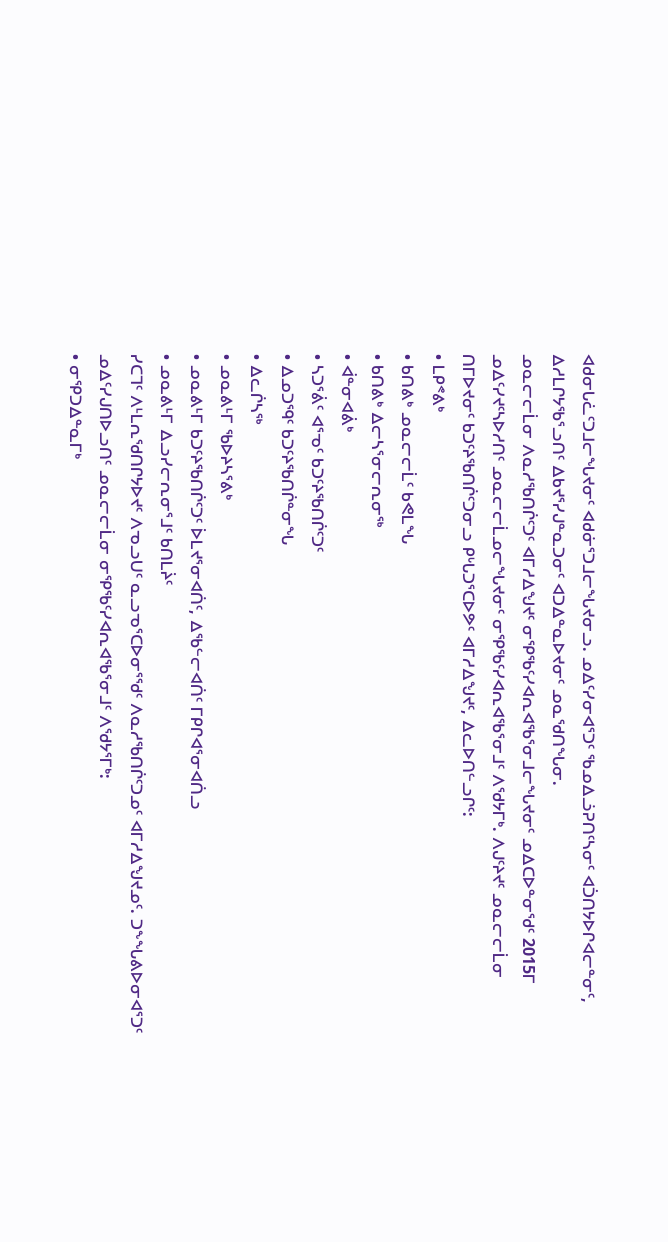ᐊᑯᓂᒐᓛᑦᑐᒧᓕᖓᔪᓂᑦ ᐊᑯᓃᕐᑐᒧᓕᖓᔪᓂᓗ. ᓄᐃᑦᓯᓂᐊᕐᑐᑦ ᖃᓄᐃᓘᕈᑎᑦᓴᓂᑦ ᐊᑑᑎᔭᐅᒋᐊᓕᓐᓂᑦ, ᐃᓱᒪᒋᔭᖃᕐᓗᑎᑦ ᐃᑲᔪᕐᓯᒍᓐᓇᑐᓂᑦ ᐊᑐᐃᓐᓇᐅᔪᓂᑦ ᓄᓇᖁᑎᖓᓂ.
ᓄᓇᓕᓕᒫᓂ ᐱᓇᓱᖃᑎᒌᑦᑐᑦ ᐊᒥᓱᐃᖑᔪᑦ ᓂᕿᖃᑦᓯᐊᕆᐊᖃᕐᓂᒧᓕᖓᔪᓂᑦ ᓄᐃᑕᐅᓐᓂᖁᑦ 2015ᒥ ᓄᐃᑦᓯᔪᑦᓴᐅᓱᑎᑦ ᓄᓇᓕᓕᒫᓄᓕᖓᔪᓂᑦ ᓂᕿᖃᑦᓯᐊᕆᐊᖃᕐᓂᒧᑦ ᐱᖁᔭᒥᒃ. ᐱᒍᑦᔨᔪᑦ ᓄᓇᓕᓕᒫᓂ ᑎᒥᐅᔪᓂᑦ ᑲᑐᑦᔨᖃᑎᒌᑦᑐᓂᓗ ᑭᒡᒐᑐᕐᑕᐅᕗᑦ ᐊᒥᓱᐃᖑᔪᑦ, ᐃᓚᐅᑎᓪᓗᒋᑦ:
• ᒪᑭᕝᕕᒃ
• ᑲᑎᕕᒃ ᓄᓇᓕᓕᒫᑦ ᑲᕙᒪᖓ
• ᑲᑎᕕᒃ ᐃᓕᓴᕐᓂᓕᕆᓂᖅ
• ᐋᓐᓂᐊᕖᒃ
• ᓴᑐᕐᕖᑦ ᐊᕐᓀᑦ ᑲᑐᑦᔨᖃᑎᒌᑦᑐᑦ
• ᐃᓄᑐᙯᑦ ᑲᑐᑦᔨᖃᑎᒌᓐᓂᖓ
• ᐃᓚᒌᓴᖅ
• ᓄᓇᕕᒻᒥ ᖃᐅᔨᓴᕐᕕᒃ
• ᓄᓇᕕᒻᒥ ᑲᑐᑦᔨᖃᑎᒌᑦᑐᑦ ᐆᒪᔪᕐᓂᐊᑏᑦ, ᐃᖃᓪᓕᐊᑏᑦ ᒥᑭᒋᐊᕐᓂᐊᑏᓗ
• ᓄᓇᕕᒻᒥ ᐃᓗᓯᓕᕆᓂᕐᒧᑦ ᑲᑎᒪᔩᑦ
ᓯᑕᒣᑦ ᐱᒻᒪᕆᖁᑎᒋᔭᐅᔪᑦ ᐱᓀᓗᑌᑦ ᓇᓗᓀᕐᑕᐅᓂᕐᖁᑦ ᐱᓇᓱᖃᑎᒌᑦᑐᓄᑦ ᐊᒥᓱᐃᖑᔪᓄᑦ. ᑐᖕᖓᕕᐅᓂᐊᕐᑐᑦ ᓄᐃᑦᓯᒍᑎᐅᓗᑎᑦ ᓄᓇᓕᓕᒫᓂ ᓂᕿᖃᑦᓯᐊᕆᐊᖃᕐᓂᒧᑦ ᐱᖁᔭᕐᒥᒃ:
• ᓂᕿᑐᐃᓐᓇᒥᒃ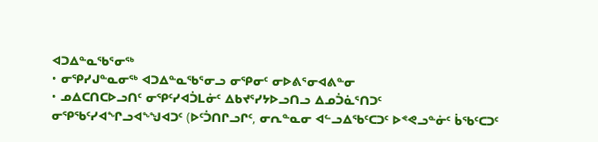ᐊᑐᐃᓐᓇᖃᕐᓂᖅ
• ᓂᕿᓯᒍᓐᓇᓂᖅ ᐊᑐᐃᓐᓇᖃᕐᓂᓗ ᓂᕿᓂᑦ ᓂᐅᕕᕐᓂᐊᕕᓐᓂ
• ᓄᐃᑕᑎᑕᐅᓗᑎᑦ ᓂᕿᑦᓯᐊᑑᒪᓃᑦ ᐃᑲᔪᕐᓯᔭᐅᓗᑎᓗ ᐃᓄᑑᓈᕐᑎᑐᑦ ᓂᕿᖃᑦᓯᐊᖏᓗᐊᖕᖑᐊᑐᑦ (ᐅᑦᑑᑎᒋᓗᒋᑦ, ᓂᕆᓐᓇᓂ ᐊᓪᓗᐃᖃᑦᑕᑐᑦ ᐅᕝᕙᓗᓐᓃᑦ ᑳᖃᑦᑕᑐᑦ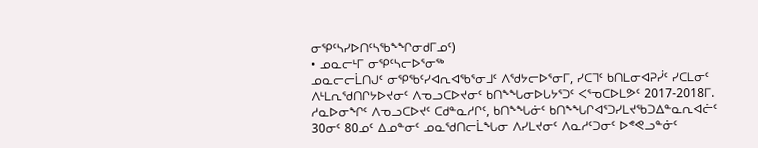ᓂᕿᑦᓴᓯᐅᑎᑦᓴᖃᖕᖏᓂᑯᒥᓄᑦ)
• ᓄᓇᓕᒻᒥ ᓂᕿᑦᓴᓕᐅᕐᓂᖅ
ᓄᓇᓕᓕᒫᑎᒍᑦ ᓂᕿᖃᑦᓯᐊᕆᐊᖃᕐᓂᒧᑦ ᐱᖁᔭᓕᐅᕐᓂᒥ, ᓯᑕᒣᑦ ᑲᑎᒪᓂᐊᕈᓰᑦ ᓯᑕᒪᓂᑦ ᐱᒻᒪᕆᖁᑎᒋᔭᐅᔪᓂᑦ ᐱᓀᓗᑕᐅᔪᓂᑦ ᑲᑎᖕᖓᓂᐅᒐᔭᕐᑐᑦ ᐸᕐᓀᑕᐅᒪᕗᑦ 2017-2018ᒥ. ᓱᓇᐅᓂᖏᑦ ᐱᓀᓗᑕᐅᔪᑦ ᑕᑯᓐᓇᓱᒋᑦ, ᑲᑎᖕᖓᓃᑦ ᑲᑎᖕᖓᒋᐊᕐᑐᓯᒪᔪᖃᑐᐃᓐᓇᕆᐊᓖᑦ 30ᓂᑦ 80ᓄᑦ ᐃᓄᓐᓂᑦ ᓄᓇᖁᑎᓕᒫᖓᓂ ᐱᓯᒪᔪᓂᑦ ᐱᓇᓱᑦᑐᓂᑦ ᐅᕝᕙᓗᓐᓃᑦ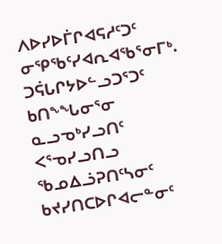ᐱᐅᓯᐅᒦᒋᐊᕋᓱᑦᑐᑦ ᓂᕿᖃᑦᓯᐊᕆᐊᖃᕐᓂᒥᒃ. ᑐᕌᒐᒋᔭᐅᓪᓗᑐᕐᑐᑦ ᑲᑎᖕᖓᓂᕐᓂ ᓇᓗᓀᒃᓯᓗᑎᑦ ᐸᕐᓀᓯᓗᑎᓗ ᖃᓄᐃᓘᕈᑎᑦᓴᓂᑦ ᑲᔪᓯᑎᑕᐅᒋᐊᓕᓐᓂᑦ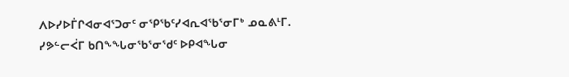ᐱᐅᓯᐅᒦᒋᐊᓂᐊᕐᑐᓂᑦ ᓂᕿᖃᑦᓯᐊᕆᐊᖃᕐᓂᒥᒃ ᓄᓇᕕᒻᒥ.
ᓯᕗᓪᓕᐹᒥ ᑲᑎᖕᖓᓂᖃᕐᓂᖁᑦ ᐅᑭᐊᖓᓂ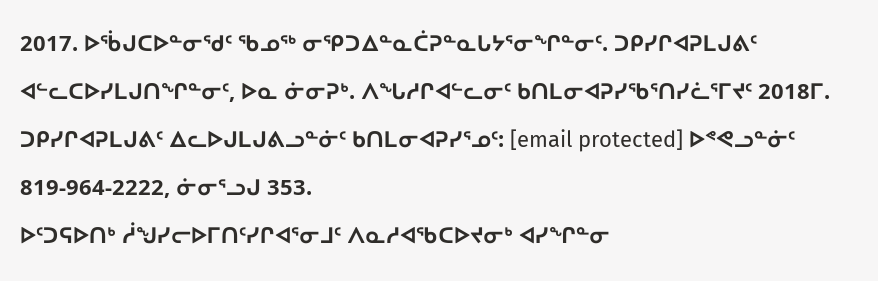2017. ᐅᖄᒍᑕᐅᓐᓂᖁᑦ ᖃᓄᖅ ᓂᕿᑐᐃᓐᓇᑖᕈᓐᓇᒐᔭᕐᓂᖏᓐᓂᑦ. ᑐᑭᓯᒋᐊᕈᒪᒍᕕᑦ ᐊᓪᓚᑕᐅᓯᒪᒍᑎᖏᓐᓂᑦ, ᐅᓇ ᓃᓂᕈᒃ. ᐱᖓᓱᒋᐊᓪᓚᓂᑦ ᑲᑎᒪᓂᐊᕈᓯᖃᕐᑎᓯᓛᕐᒥᔪᑦ 2018ᒥ.
ᑐᑭᓯᒋᐊᕈᒪᒍᕕᑦ ᐃᓚᐅᒍᒪᒍᕕᓗᓐᓃᑦ ᑲᑎᒪᓂᐊᕈᓯᕐᓄᑦ: [email protected] ᐅᕝᕙᓗᓐᓃᑦ 819-964-2222, ᓃᓂᕐᓗᒍ 353.
ᐅᑦᑐᕋᐅᑎᒃ ᓲᖑᓯᓕᐅᒥᑎᑦᓯᒋᐊᕐᓂᒧᑦ ᐱᓇᓱᐊᖃᑕᐅᔪᓂᒃ ᐊᓯᖏᓐᓂ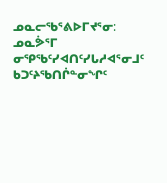ᓄᓇᓕᖃᕐᕕᐅᒥᔪᕐᓂ:
ᓄᓇᕘᕐᒥ ᓂᕿᖃᑦᓯᐊᑎᑦᓯᒐᓱᐊᕐᓂᒧᑦ ᑲᑐᑦᔨᖃᑎᒌᓐᓂᖏᑦ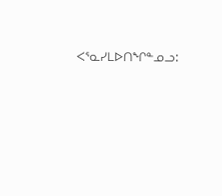ᐸᕐᓇᓯᒪᐅᑎᖏᓐᓄᓗ: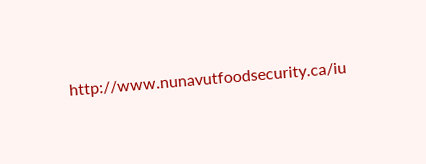http://www.nunavutfoodsecurity.ca/iu